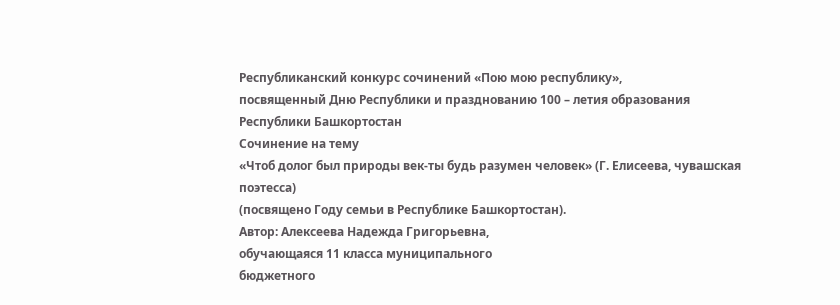Республиканский конкурс сочинений «Пою мою республику»,
посвященный Дню Республики и празднованию 100 – летия образования
Республики Башкортостан
Сочинение на тему
«Чтоб долог был природы век-ты будь разумен человек» (Г. Елисеева, чувашская поэтесса)
(посвящено Году семьи в Республике Башкортостан).
Автор: Алексеева Надежда Григорьевна,
обучающаяся 11 класса муниципального
бюджетного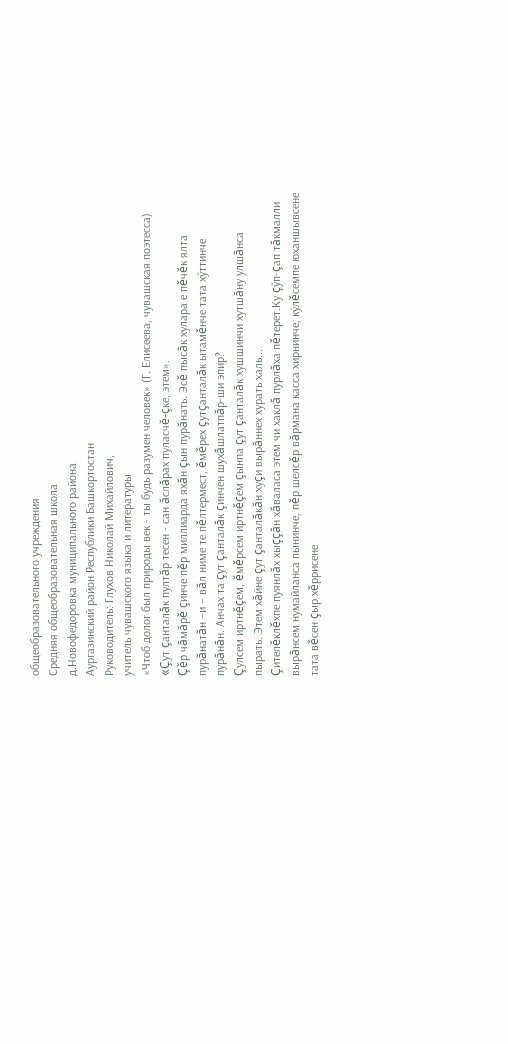общеобразовательного учреждения
Средняя общеобразовательная школа
д.Новофедоровка муниципального района
Аургазинский район Республики Башкортостан
Руководитель: Глухов Николай Михайлович,
учитель чувашского языка и литературы
«Чтоб долог был природы век - ты будь разумен человек» (Г. Елисеева, чувашская поэтесса)
«Çут çанталăк пултăр тесен - сан ăслăрах пуласчĕ-çке, этем».
Çěр чăмăрě çинче пěр миллиарда яхăн çын пурăнать. Эсě пысăк хулара е пěчěк ялта пурăнатăн –и – вăл ниме те пěлтермест, ěмěрех çутçанталăк ытамěнче тата хӳттинче пурăнăн. Анчах та çут çанталăк çинчен шухăшлатпăр-ши эпир?
Çулсем иртнěçем, ěмěрсем иртнěçем çынпа çут çанталăк хушшинчи хутшăну улшăнса пырать. Этем хăйне çут çанталăкăн хуçи вырăннех хурать халь...
Çителěклěхпе пуянлăх хыççăн хăваласа этем чи хаклă пурлăха пěтерет.Ку çӳп-çап тăкмалли вырăнсем нумайланса пынинче, пěр шелсěр вăрмана касса хирнинче, кӳлěсемпе юханшывсене тата вěсен çыр хěррисене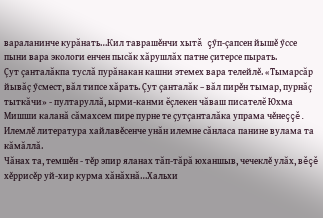вараланинче курăнать…Кил таврашěнчи хытă çӳп-çапсен йышě ӳссе пыни вара экологи енчен пысăк хăрушлăх патне çитерсе пырать.
Çут çанталăкпа туслă пурăнакан кашни этемех вара телейлě. «Тымарсăр йывăç ӳсмест, вăл типсе хăрать. Çут çанталăк – вăл пирěн тымар, пурнăç тыткăчи» - пултаруллă, ырми-канми ĕçлекен чăваш писателĕ Юхма Мишши каланă сăмахсем пире пурне те çутçанталăка упрама чěнеççě. Илемлě литература хайлавěсенче унăн илемне сăнласа панине вулама та кăмăллă.
Чăнах та, темшěн - тěр эпир яланах тăп-тăрă юханшыв, чечеклě улăх, вěçě хěррисěр уй-хир курма хăнăхнă…Хальхи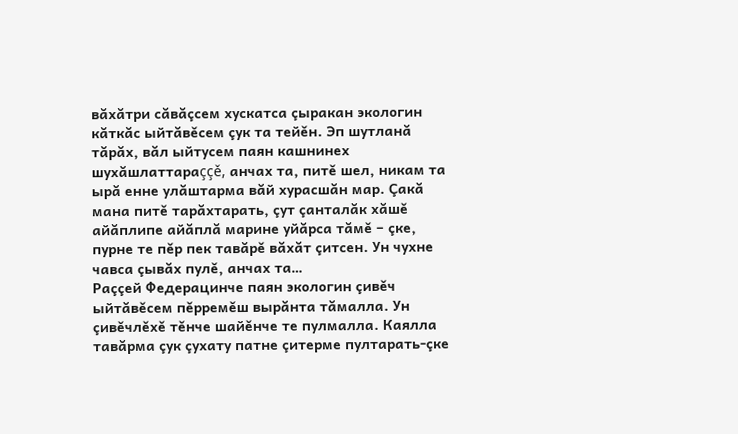вăхăтри сăвăçсем хускатса çыракан экологин кăткăс ыйтăвěсем çук та тейěн. Эп шутланă тăрăх, вăл ыйтусем паян кашнинех шухăшлаттараççě, анчах та, питě шел, никам та ырă енне улăштарма вăй хурасшăн мар. Çакă мана питě тарăхтарать, çут çанталăк хăшě айăплипе айăплă марине уйăрса тăмě – çке, пурне те пěр пек тавăрě вăхăт çитсен. Ун чухне чавса çывăх пулě, анчах та…
Раççей Федерацинче паян экологин çивěч ыйтăвěсем пěрремěш вырăнта тăмалла. Ун çивěчлěхě тěнче шайěнче те пулмалла. Каялла тавăрма çук çухату патне çитерме пултарать-çке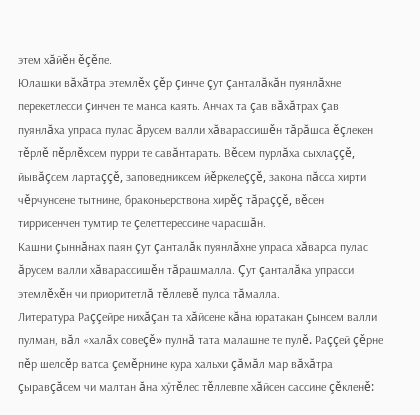этем хăйěн ěçěпе.
Юлашки вăхăтра этемлěх çěр çинче çут çанталăкăн пуянлăхне перекетлесси çинчен те манса каять. Анчах та çав вăхăтрах çав пуянлăха упраса пулас ăрусем валли хăварассишěн тăрăшса ěçлекен тěрлě пěрлěхсем пурри те савăнтарать. Вěсем пурлăха сыхлаççě, йывăçсем лартаççě, заповедниксем йěркелеççě, закона пăсса хирти чěрчунсене тытнине, браконьерствона хирěç тăраççě, вěсен тиррисенчен тумтир те çелеттерессине чарасшăн.
Кашни çыннăнах паян çут çанталăк пуянлăхне упраса хăварса пулас ăрусем валли хăварассишěн тăрашмалла. Çут çанталăка упрасси этемлěхěн чи приоритетлă тěллевě пулса тăмалла.
Литература Раççейре нихăçан та хăйсене кăна юратакан çынсем валли пулман, вăл «халăх совеçě» пулнă тата малашне те пулě. Раççей çěрне пěр шелсěр ватса çемěрнине кура хальхи çăмăл мар вăхăтра çыравçăсем чи малтан ăна хӳтěлес тěллевпе хăйсен сассине çěкленě: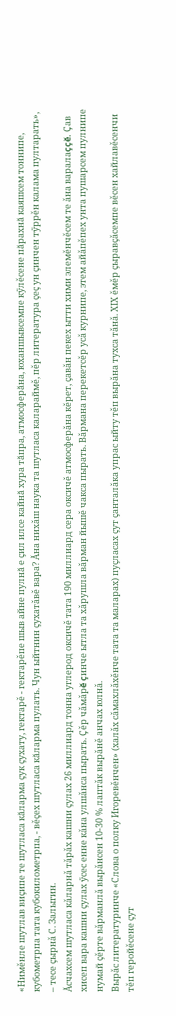«Нимěнле шутлав виçипе те шутласа кăларма çук çухату, гектарě - гектарěпе шыв айне пулнă е çил илсе кайнă хура тăпра, атмосферăна, юханшывсемпе кӳлěсене пăрахнă каяшсем тоннипе, кубометрпа тата кубокилометрпа, - вěçех шутласа кăларма пулать. Чун ыйтнин çухатǎвě вара? Ǎна нихǎш наука та шутласа калараймě, пěр литература çеç ун çинчен тӳррěн калама пултарать», – тесе çырнǎ С. Залыгин.
Ǎсчахсем шутласа кǎларнǎ тǎрǎх кашни çулах 26 миллиард тонна углерод оксичě тата 190 миллиард сера оксичě атмосферǎна кěрет, çавǎн пекех ытти хими элемěнчěсем те ǎна варалаççě. Çав хисеп вара кашни çулах ӳсес енне кǎна улшǎнса пырать. Çěр чǎмǎрě çинче ытла та хǎрушла вǎрман йышě чакса пырать. Вǎрмана перекетсěр усǎ курнипе, этем айǎпěпех унта пушарсем пулнипе нумай çěрте вǎрманлǎ вырǎнсен 10-30 % лаптǎк вырǎнě анчах юлнǎ.
Вырǎс литературинче «Слова о полку Игоревěнчен» (халǎх сǎмахлǎхěнче тата та маларах) пуçласах çут çанталǎка упрас ыйту тěп вырǎна тухса тǎнǎ. ХIХ ěмěр çыравçǎсемпе вěсен хайлавěсенчи тěп геройěсене çут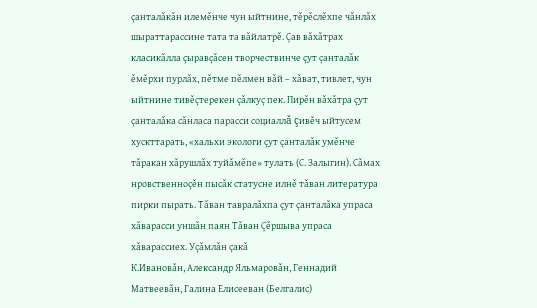çанталǎкǎн илемěнче чун ыйтнине, тěрěслěхпе чǎнлǎх шыраттарассине тата та вǎйлатрě. Çав вǎхǎтрах класикǎлла çыравçǎсен творчествинче çут çанталǎк ěмěрхи пурлǎх, пěтме пěлмен вǎй – хǎват, тивлет, чун ыйтнине тивěçтерекен çǎлкуç пек. Пирěн вǎхǎтра çут çанталǎка сǎнласа парасси социаллǎ çивěч ыйтусем хускттарать, «хальхи экологи çут çанталǎк умěнче тǎракан хǎрушлǎх туйǎмěпе» тулать (С. Залыгин). Сǎмах нровственноçěн пысǎк статусне илнě тǎван литература пирки пырать. Тǎван тавралǎхпа çут çанталǎка упраса хǎварасси уншǎн паян Тǎван Çěршыва упраса хǎварассиех. Уçǎмлǎн çакǎ
К.Ивановǎн, Александр Яльмаровǎн, Геннадий Матвеевǎн, Галина Елисееван (Белгалис)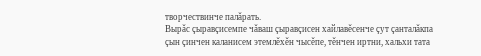творчествинче палǎрать.
Вырǎс çыравçисемпе чǎваш çыравçисен хайлавěсенче çут çанталǎкпа çын çинчен каланисем этемлěхěн чысěпе, тěнчен иртни, хальхи тата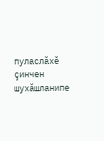пуласлǎхě çинчен шухǎшланипе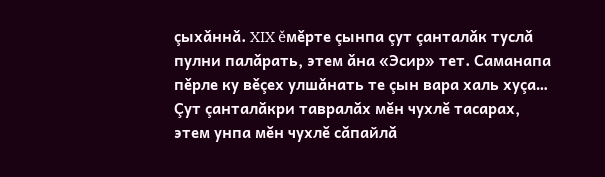çыхǎннǎ. XIX ěмěрте çынпа çут çанталǎк туслǎ пулни палǎрать, этем ǎна «Эсир» тет. Саманапа пěрле ку вěçех улшǎнать те çын вара халь хуçа…
Çут çанталăкри тавралăх мĕн чухлĕ тасарах, этем унпа мĕн чухлĕ сăпайлă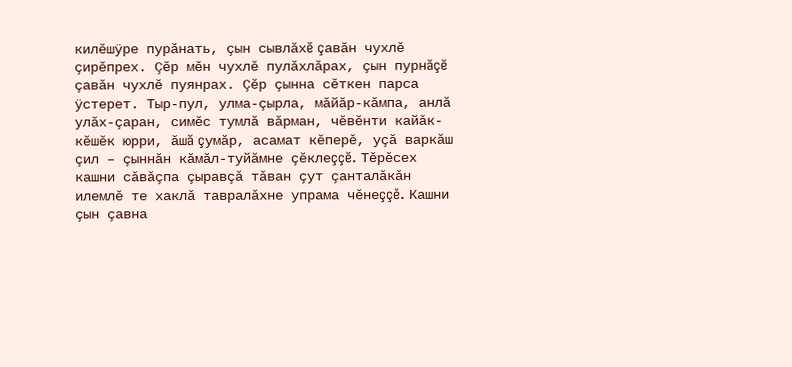килĕшÿре пурăнать, çын сывлăхĕ çавăн чухлĕ çирĕпрех. Çĕр мĕн чухлĕ пулăхлăрах, çын пурнăçĕ çавăн чухлĕ пуянрах. Çĕр çынна сĕткен парса ÿстерет. Тыр-пул, улма-çырла, мăйăр-кăмпа, анлă улăх-çаран, симĕс тумлă вăрман, чĕвĕнти кайǎк-кĕшĕк юрри, ăшă çумăр, асамат кĕперě, уçă варкăш çил – çыннăн кăмăл-туйăмне çĕклеççĕ. Тěрěсех кашни сǎвǎçпа çыравçǎ тǎван çут çанталǎкǎн илемлě те хаклǎ тавралǎхне упрама чěнеççě. Кашни çын çавна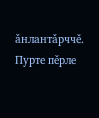ǎнлантǎрччě. Пурте пěрле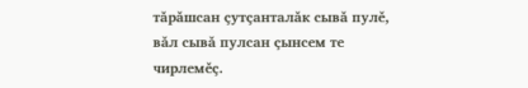тǎрǎшсан çутçанталǎк сывǎ пулě, вǎл сывǎ пулсан çынсем те чирлемěç.